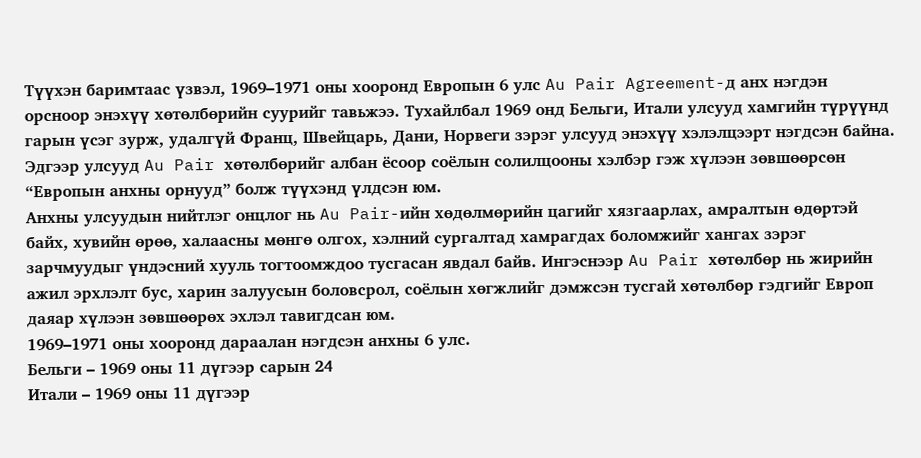Түүхэн баримтаас үзвэл, 1969–1971 оны хооронд Европын 6 улс Au Pair Agreement-д анх нэгдэн орсноор энэхүү хөтөлбөрийн суурийг тавьжээ. Тухайлбал 1969 онд Бельги, Итали улсууд хамгийн түрүүнд гарын үсэг зурж, удалгүй Франц, Швейцарь, Дани, Норвеги зэрэг улсууд энэхүү хэлэлцээрт нэгдсэн байна. Эдгээр улсууд Au Pair хөтөлбөрийг албан ёсоор соёлын солилцооны хэлбэр гэж хүлээн зөвшөөрсөн “Европын анхны орнууд” болж түүхэнд үлдсэн юм.
Анхны улсуудын нийтлэг онцлог нь Au Pair-ийн хөдөлмөрийн цагийг хязгаарлах, амралтын өдөртэй байх, хувийн өрөө, халаасны мөнгө олгох, хэлний сургалтад хамрагдах боломжийг хангах зэрэг зарчмуудыг үндэсний хууль тогтоомждоо тусгасан явдал байв. Ингэснээр Au Pair хөтөлбөр нь жирийн ажил эрхлэлт бус, харин залуусын боловсрол, соёлын хөгжлийг дэмжсэн тусгай хөтөлбөр гэдгийг Европ даяар хүлээн зөвшөөрөх эхлэл тавигдсан юм.
1969–1971 оны хооронд дараалан нэгдсэн анхны 6 улс.
Бельги – 1969 оны 11 дүгээр сарын 24
Итали – 1969 оны 11 дүгээр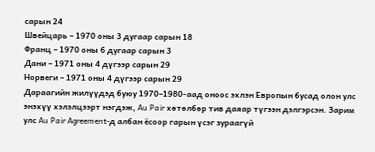сарын 24
Швейцарь – 1970 оны 3 дугаар сарын 18
Франц – 1970 оны 6 дугаар сарын 3
Дани – 1971 оны 4 дүгээр сарын 29
Норвеги – 1971 оны 4 дүгээр сарын 29
Дараагийн жилүүдэд буюу 1970–1980-аад оноос эхлэн Европын бусад олон улс энэхүү хэлэлцээрт нэгдэж, Au Pair хөтөлбөр тив даяар түгээн дэлгэрсэн. Зарим улс Au Pair Agreement-д албан ёсоор гарын үсэг зураагүй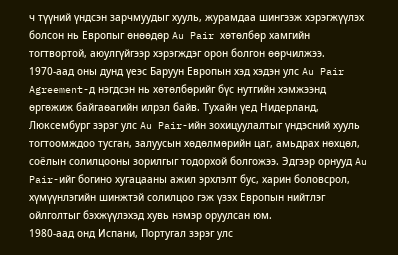ч түүний үндсэн зарчмуудыг хууль, журамдаа шингээж хэрэгжүүлэх болсон нь Европыг өнөөдөр Au Pair хөтөлбөр хамгийн тогтвортой, аюулгүйгээр хэрэгждэг орон болгон өөрчилжээ.
1970-аад оны дунд үеэс Баруун Европын хэд хэдэн улс Au Pair Agreement-д нэгдсэн нь хөтөлбөрийг бүс нутгийн хэмжээнд өргөжиж байгаөагийн илрэл байв. Тухайн үед Нидерланд, Люксембург зэрэг улс Au Pair-ийн зохицуулалтыг үндэсний хууль тогтоомждоо тусган, залуусын хөдөлмөрийн цаг, амьдрах нөхцөл, соёлын солилцооны зорилгыг тодорхой болгожээ. Эдгээр орнууд Au Pair-ийг богино хугацааны ажил эрхлэлт бус, харин боловсрол, хүмүүнлэгийн шинжтэй солилцоо гэж үзэх Европын нийтлэг ойлголтыг бэхжүүлэхэд хувь нэмэр оруулсан юм.
1980-аад онд Испани, Португал зэрэг улс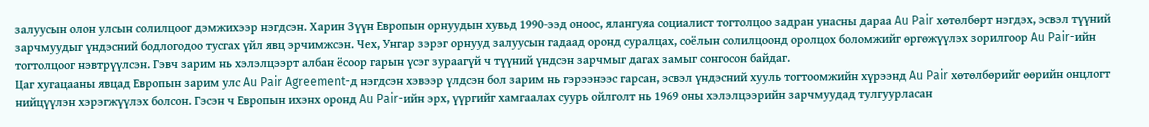залуусын олон улсын солилцоог дэмжихээр нэгдсэн. Харин Зүүн Европын орнуудын хувьд 1990-ээд оноос, ялангуяа социалист тогтолцоо задран унасны дараа Au Pair хөтөлбөрт нэгдэх, эсвэл түүний зарчмуудыг үндэсний бодлогодоо тусгах үйл явц эрчимжсэн. Чех, Унгар зэрэг орнууд залуусын гадаад оронд суралцах, соёлын солилцоонд оролцох боломжийг өргөжүүлэх зорилгоор Au Pair-ийн тогтолцоог нэвтрүүлсэн. Гэвч зарим нь хэлэлцээрт албан ёсоор гарын үсэг зураагүй ч түүний үндсэн зарчмыг дагах замыг сонгосон байдаг.
Цаг хугацааны явцад Европын зарим улс Au Pair Agreement-д нэгдсэн хэвээр үлдсэн бол зарим нь гэрээнээс гарсан, эсвэл үндэсний хууль тогтоомжийн хүрээнд Au Pair хөтөлбөрийг өөрийн онцлогт нийцүүлэн хэрэгжүүлэх болсон. Гэсэн ч Европын ихэнх оронд Au Pair-ийн эрх, үүргийг хамгаалах суурь ойлголт нь 1969 оны хэлэлцээрийн зарчмуудад тулгуурласан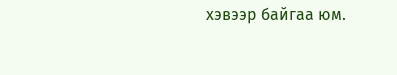хэвээр байгаа юм.